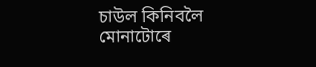চাউল কিনিবলৈ মোনাটোৰে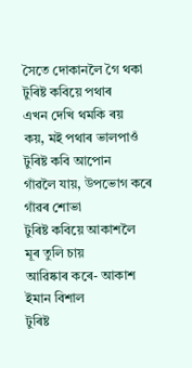সৈতে দোকানলৈ গৈ থকা
টুৰিষ্ট কবিয়ে পথাৰ
এখন দেখি থমকি ৰয়
কয়, মই পথাৰ ভালপাওঁ
টুৰিষ্ট কবি আপোন
গাঁৱলৈ যায়, উপভোগ কৰে গাঁৱৰ শোভা
টুৰিষ্ট কবিয়ে আকাশলৈ
মূৰ তুলি চায়
আৱিষ্কাৰ কৰে- আকাশ
ইমান বিশাল
টুৰিষ্ট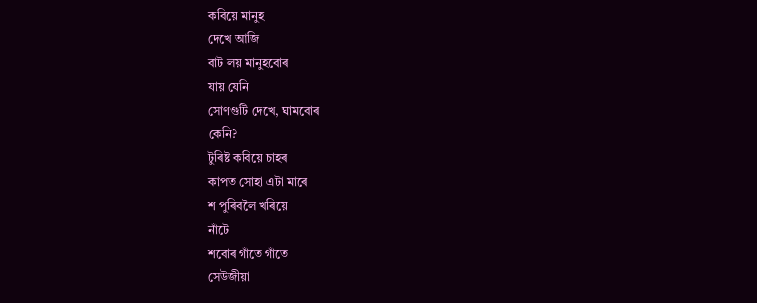কবিয়ে মানুহ
দেখে আজি
বাট লয় মানুহবোৰ
যায় যেনি
সোণগুটি দেখে, ঘামবোৰ
কেনি?
টুৰিষ্ট কবিয়ে চাহৰ
কাপত সোহা এটা মাৰে
শ পুৰিবলৈ খৰিয়ে
নাঁটে
শবোৰ গাঁতে গাঁতে
সেউজীয়া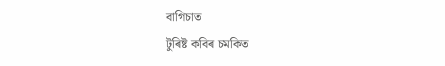বাগিচাত
টুৰিষ্ট কবিৰ চমকিত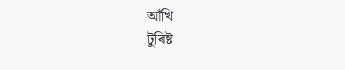আঁখি
টুৰিষ্ট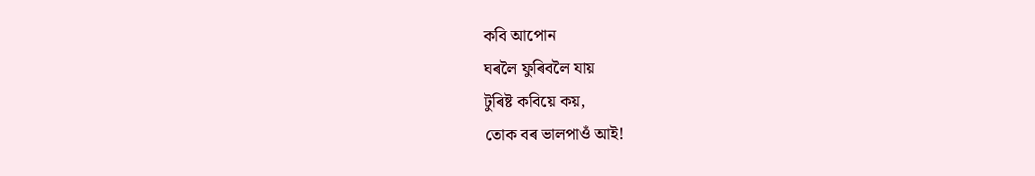কবি আপোন
ঘৰলৈ ফুৰিবলৈ যায়
টুৰিষ্ট কবিয়ে কয়,
তোক বৰ ভালপাওঁ আই!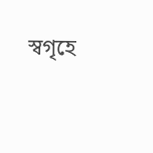স্বগৃহে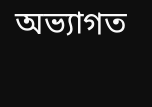অভ্যাগত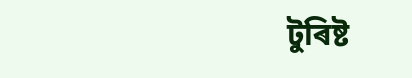টুৰিষ্ট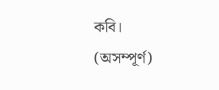কবি।
(অসম্পূৰ্ণ)